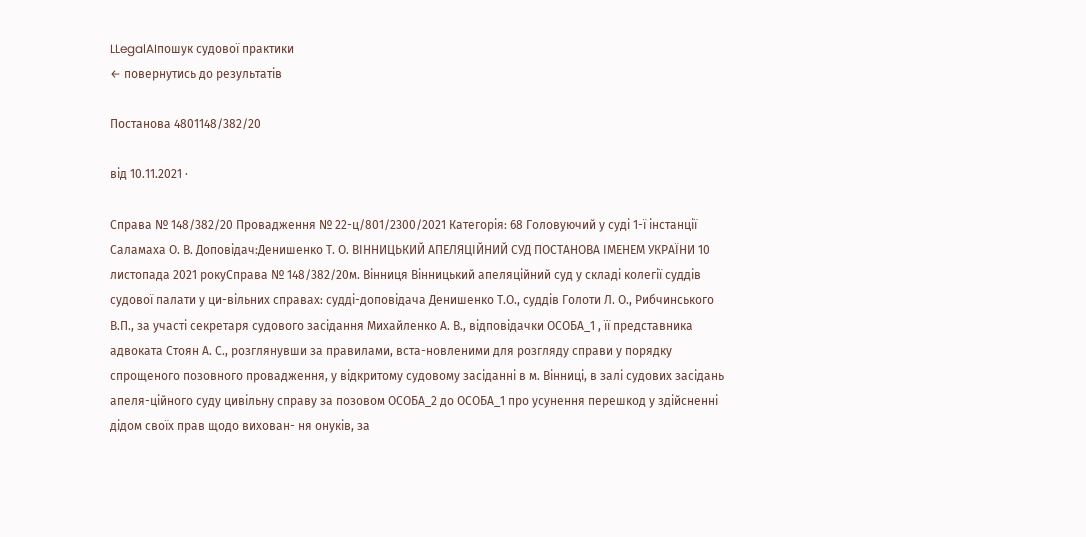LLegalAIпошук судової практики
← повернутись до результатів

Постанова 4801148/382/20

від 10.11.2021 ·

Справа № 148/382/20 Провадження № 22-ц/801/2300/2021 Категорія: 68 Головуючий у суді 1-ї інстанції Саламаха О. В. Доповідач:Денишенко Т. О. ВІННИЦЬКИЙ АПЕЛЯЦІЙНИЙ СУД ПОСТАНОВА ІМЕНЕМ УКРАЇНИ 10 листопада 2021 рокуСправа № 148/382/20м. Вінниця Вінницький апеляційний суд у складі колегії суддів судової палати у ци-вільних справах: судді-доповідача Денишенко Т.О., суддів Голоти Л. О., Рибчинського В.П., за участі секретаря судового засідання Михайленко А. В., відповідачки ОСОБА_1 , її представника адвоката Стоян А. С., розглянувши за правилами, вста-новленими для розгляду справи у порядку спрощеного позовного провадження, у відкритому судовому засіданні в м. Вінниці, в залі судових засідань апеля-ційного суду цивільну справу за позовом ОСОБА_2 до ОСОБА_1 про усунення перешкод у здійсненні дідом своїх прав щодо вихован- ня онуків, за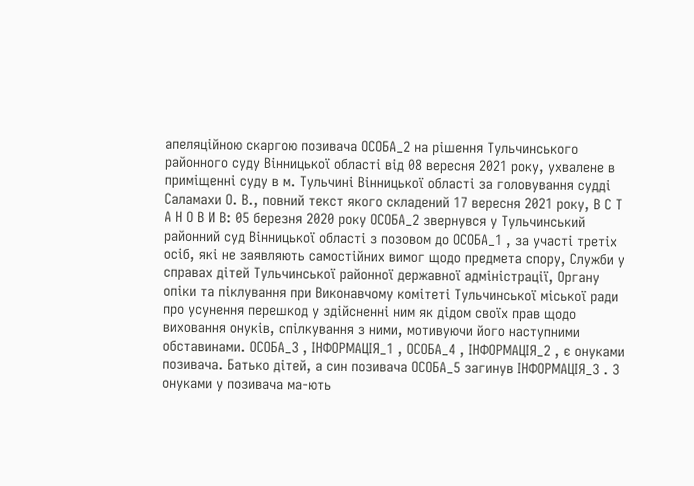апеляційною скаргою позивача ОСОБА_2 на рішення Тульчинського районного суду Вінницької області від 08 вересня 2021 року, ухвалене в приміщенні суду в м. Тульчині Вінницької області за головування судді Саламахи О. В., повний текст якого складений 17 вересня 2021 року, В С Т А Н О В И В: 05 березня 2020 року ОСОБА_2 звернувся у Тульчинський районний суд Вінницької області з позовом до ОСОБА_1 , за участі третіх осіб, які не заявляють самостійних вимог щодо предмета спору, Служби у справах дітей Тульчинської районної державної адміністрації, Органу опіки та піклування при Виконавчому комітеті Тульчинської міської ради про усунення перешкод у здійсненні ним як дідом своїх прав щодо виховання онуків, спілкування з ними, мотивуючи його наступними обставинами. ОСОБА_3 , ІНФОРМАЦІЯ_1 , ОСОБА_4 , ІНФОРМАЦІЯ_2 , є онуками позивача. Батько дітей, а син позивача ОСОБА_5 загинув ІНФОРМАЦІЯ_3 . З онуками у позивача ма-ють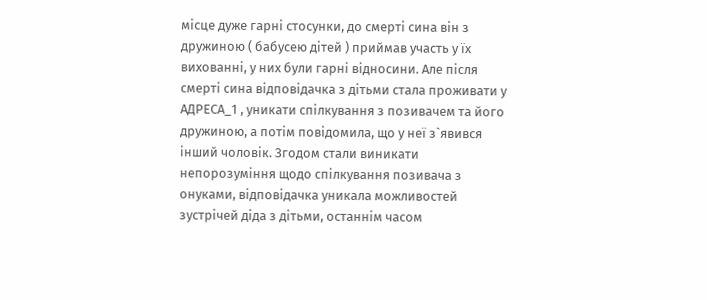місце дуже гарні стосунки, до смерті сина він з дружиною ( бабусею дітей ) приймав участь у їх вихованні, у них були гарні відносини. Але після смерті сина відповідачка з дітьми стала проживати у АДРЕСА_1 , уникати спілкування з позивачем та його дружиною, а потім повідомила, що у неї з`явився інший чоловік. Згодом стали виникати непорозуміння щодо спілкування позивача з онуками, відповідачка уникала можливостей зустрічей діда з дітьми, останнім часом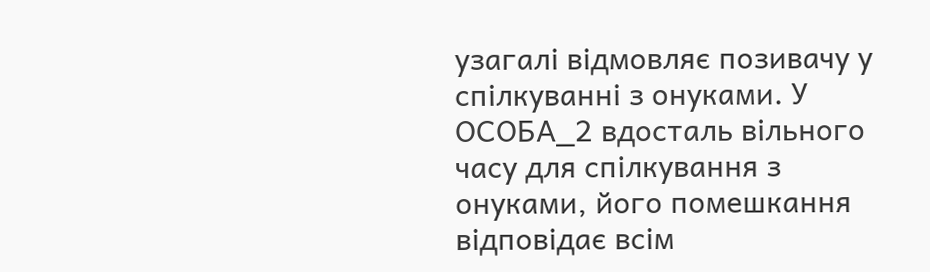узагалі відмовляє позивачу у спілкуванні з онуками. У ОСОБА_2 вдосталь вільного часу для спілкування з онуками, його помешкання відповідає всім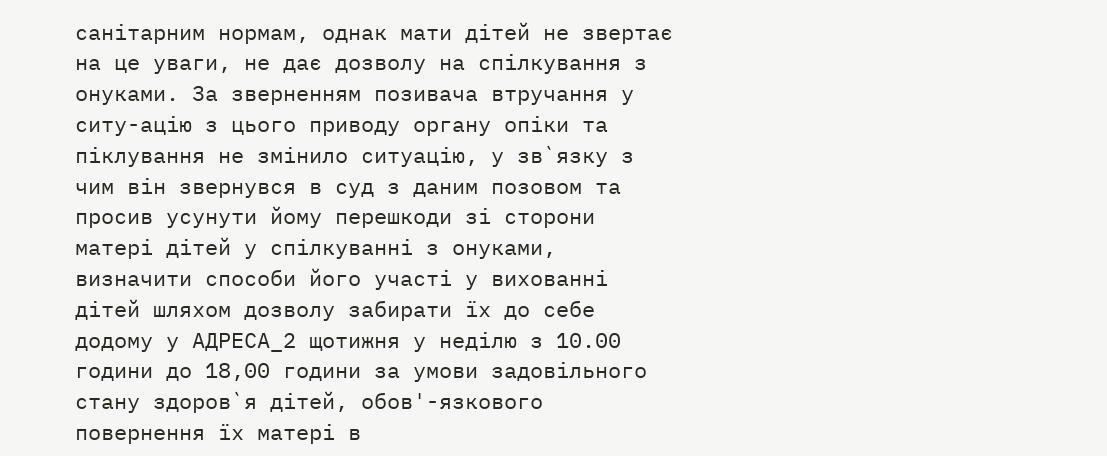санітарним нормам, однак мати дітей не звертає на це уваги, не дає дозволу на спілкування з онуками. За зверненням позивача втручання у ситу-ацію з цього приводу органу опіки та піклування не змінило ситуацію, у зв`язку з чим він звернувся в суд з даним позовом та просив усунути йому перешкоди зі сторони матері дітей у спілкуванні з онуками, визначити способи його участі у вихованні дітей шляхом дозволу забирати їх до себе додому у АДРЕСА_2 щотижня у неділю з 10.00 години до 18,00 години за умови задовільного стану здоров`я дітей, обов'-язкового повернення їх матері в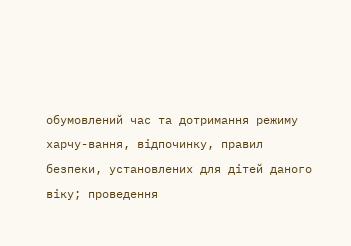обумовлений час та дотримання режиму харчу-вання, відпочинку, правил безпеки, установлених для дітей даного віку; проведення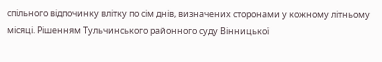спільного відпочинку влітку по сім днів, визначених сторонами у кожному літньому місяці. Рішенням Тульчинського районного суду Вінницької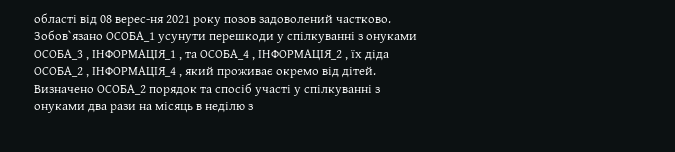області від 08 верес-ня 2021 року позов задоволений частково. Зобов`язано ОСОБА_1 усунути перешкоди у спілкуванні з онуками ОСОБА_3 , ІНФОРМАЦІЯ_1 , та ОСОБА_4 , ІНФОРМАЦІЯ_2 , їх діда ОСОБА_2 , ІНФОРМАЦІЯ_4 , який проживає окремо від дітей. Визначено ОСОБА_2 порядок та спосіб участі у спілкуванні з онуками два рази на місяць в неділю з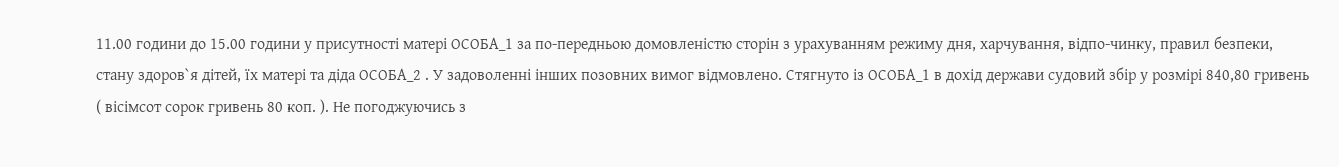11.00 години до 15.00 години у присутності матері ОСОБА_1 за по-передньою домовленістю сторін з урахуванням режиму дня, харчування, відпо-чинку, правил безпеки, стану здоров`я дітей, їх матері та діда ОСОБА_2 . У задоволенні інших позовних вимог відмовлено. Стягнуто із ОСОБА_1 в дохід держави судовий збір у розмірі 840,80 гривень ( вісімсот сорок гривень 80 коп. ). Не погоджуючись з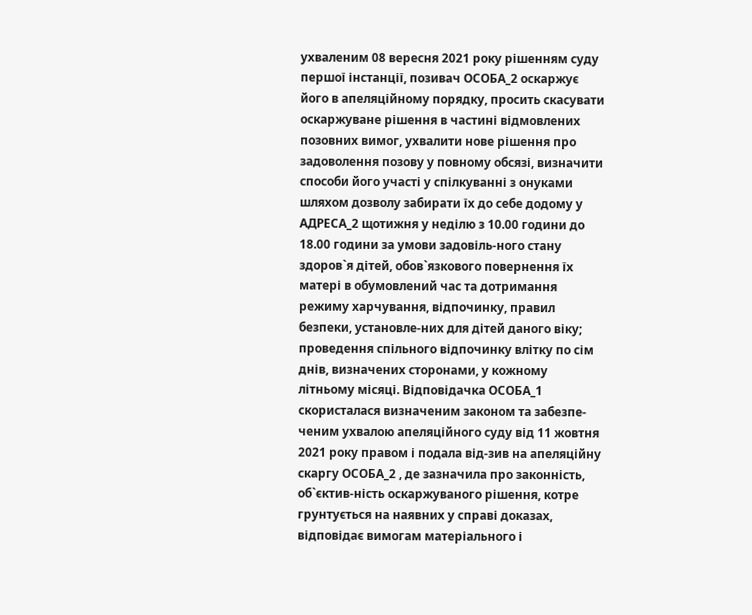ухваленим 08 вересня 2021 року рішенням суду першої інстанції, позивач ОСОБА_2 оскаржує його в апеляційному порядку, просить скасувати оскаржуване рішення в частині відмовлених позовних вимог, ухвалити нове рішення про задоволення позову у повному обсязі, визначити способи його участі у спілкуванні з онуками шляхом дозволу забирати їх до себе додому у АДРЕСА_2 щотижня у неділю з 10.00 години до 18.00 години за умови задовіль-ного стану здоров`я дітей, обов`язкового повернення їх матері в обумовлений час та дотримання режиму харчування, відпочинку, правил безпеки, установле-них для дітей даного віку; проведення спільного відпочинку влітку по сім днів, визначених сторонами, у кожному літньому місяці. Відповідачка ОСОБА_1 скористалася визначеним законом та забезпе-ченим ухвалою апеляційного суду від 11 жовтня 2021 року правом і подала від-зив на апеляційну скаргу ОСОБА_2 , де зазначила про законність, об`єктив-ність оскаржуваного рішення, котре грунтується на наявних у справі доказах, відповідає вимогам матеріального і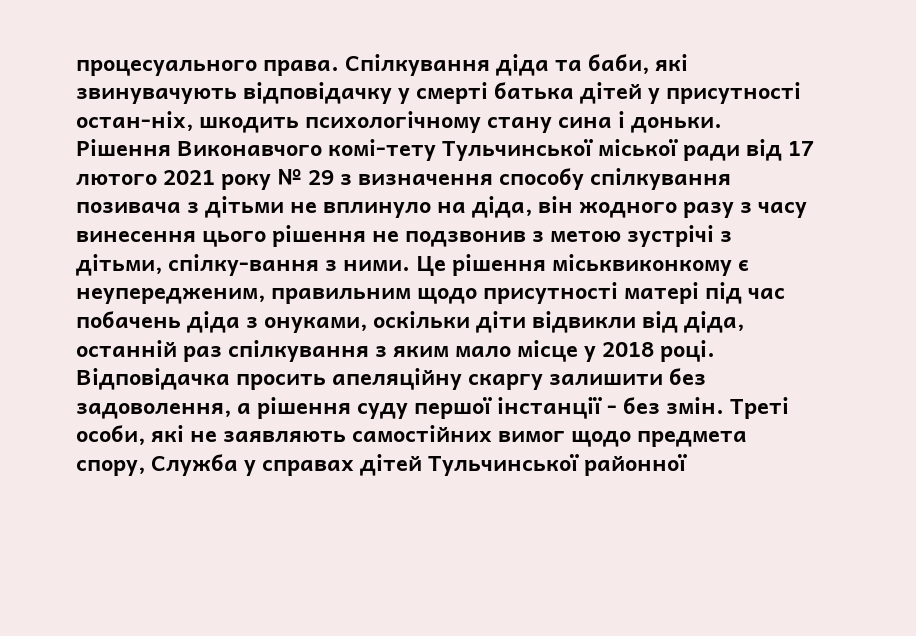процесуального права. Спілкування діда та баби, які звинувачують відповідачку у смерті батька дітей у присутності остан-ніх, шкодить психологічному стану сина і доньки. Рішення Виконавчого комі-тету Тульчинської міської ради від 17 лютого 2021 року № 29 з визначення способу спілкування позивача з дітьми не вплинуло на діда, він жодного разу з часу винесення цього рішення не подзвонив з метою зустрічі з дітьми, спілку-вання з ними. Це рішення міськвиконкому є неупередженим, правильним щодо присутності матері під час побачень діда з онуками, оскільки діти відвикли від діда, останній раз спілкування з яким мало місце у 2018 році. Відповідачка просить апеляційну скаргу залишити без задоволення, а рішення суду першої інстанції - без змін. Треті особи, які не заявляють самостійних вимог щодо предмета спору, Служба у справах дітей Тульчинської районної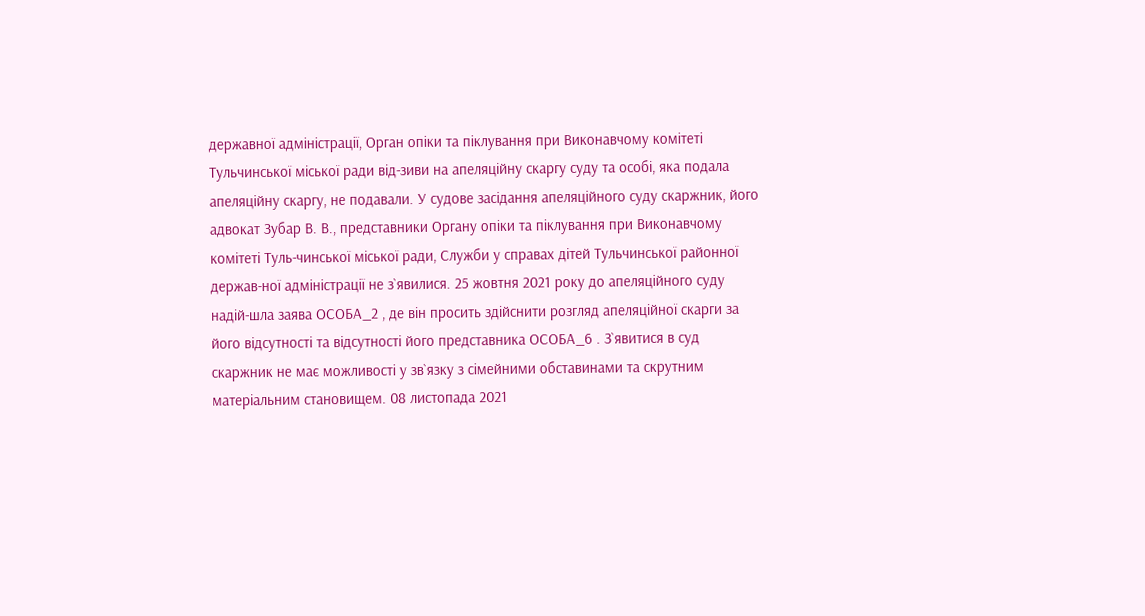державної адміністрації, Орган опіки та піклування при Виконавчому комітеті Тульчинської міської ради від-зиви на апеляційну скаргу суду та особі, яка подала апеляційну скаргу, не подавали. У судове засідання апеляційного суду скаржник, його адвокат Зубар В. В., представники Органу опіки та піклування при Виконавчому комітеті Туль-чинської міської ради, Служби у справах дітей Тульчинської районної держав-ної адміністрації не з`явилися. 25 жовтня 2021 року до апеляційного суду надій-шла заява ОСОБА_2 , де він просить здійснити розгляд апеляційної скарги за його відсутності та відсутності його представника ОСОБА_6 . З`явитися в суд скаржник не має можливості у зв`язку з сімейними обставинами та скрутним матеріальним становищем. 08 листопада 2021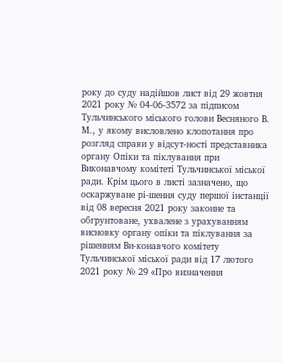року до суду надійшов лист від 29 жовтня 2021 року № 04-06-3572 за підписом Тульчинського міського голови Весняного В. М., у якому висловлено клопотання про розгляд справи у відсут-ності представника органу Опіки та піклування при Виконавчому комітеті Тульчинської міської ради. Крім цього в листі зазначено, що оскаржуване рі-шення суду першої інстанції від 08 вересня 2021 року законне та обгрунтоване, ухвалене з урахуванням висновку органу опіки та піклування за рішенням Ви-конавчого комітету Тульчинської міської ради від 17 лютого 2021 року № 29 «Про визначення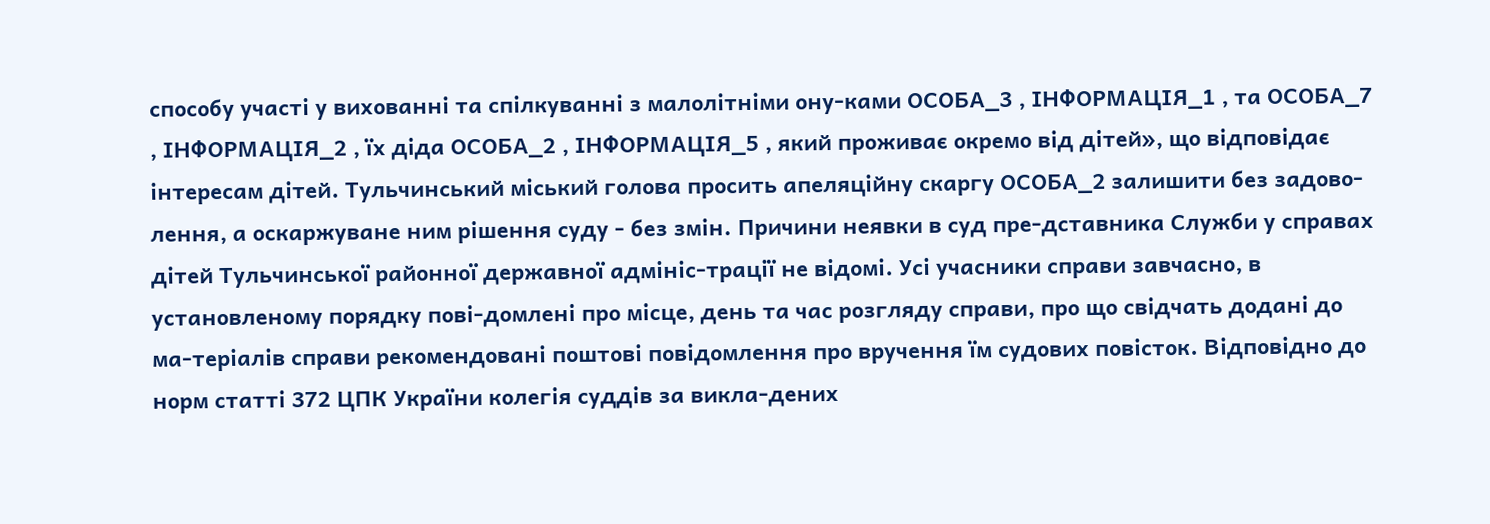способу участі у вихованні та спілкуванні з малолітніми ону-ками ОСОБА_3 , ІНФОРМАЦІЯ_1 , та ОСОБА_7 , ІНФОРМАЦІЯ_2 , їх діда ОСОБА_2 , ІНФОРМАЦІЯ_5 , який проживає окремо від дітей», що відповідає інтересам дітей. Тульчинський міський голова просить апеляційну скаргу ОСОБА_2 залишити без задово-лення, а оскаржуване ним рішення суду - без змін. Причини неявки в суд пре-дставника Служби у справах дітей Тульчинської районної державної адмініс-трації не відомі. Усі учасники справи завчасно, в установленому порядку пові-домлені про місце, день та час розгляду справи, про що свідчать додані до ма-теріалів справи рекомендовані поштові повідомлення про вручення їм судових повісток. Відповідно до норм статті 372 ЦПК України колегія суддів за викла-дених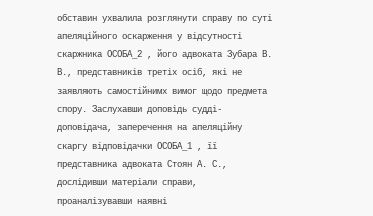обставин ухвалила розглянути справу по суті апеляційного оскарження у відсутності скаржника ОСОБА_2 , його адвоката Зубара В. В., представників третіх осіб, які не заявляють самостійнимх вимог щодо предмета спору. Заслухавши доповідь судді-доповідача, заперечення на апеляційну скаргу відповідачки ОСОБА_1 , її представника адвоката Стоян А. С., дослідивши матеріали справи, проаналізувавши наявні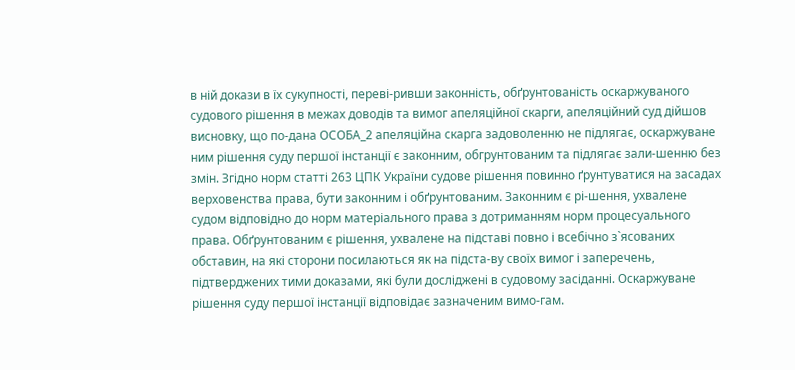в ній докази в їх сукупності, переві-ривши законність, обґрунтованість оскаржуваного судового рішення в межах доводів та вимог апеляційної скарги, апеляційний суд дійшов висновку, що по-дана ОСОБА_2 апеляційна скарга задоволенню не підлягає, оскаржуване ним рішення суду першої інстанції є законним, обгрунтованим та підлягає зали-шенню без змін. Згідно норм статті 263 ЦПК України судове рішення повинно ґрунтуватися на засадах верховенства права, бути законним і обґрунтованим. Законним є рі-шення, ухвалене судом відповідно до норм матеріального права з дотриманням норм процесуального права. Обґрунтованим є рішення, ухвалене на підставі повно і всебічно з`ясованих обставин, на які сторони посилаються як на підста-ву своїх вимог і заперечень, підтверджених тими доказами, які були досліджені в судовому засіданні. Оскаржуване рішення суду першої інстанції відповідає зазначеним вимо-гам.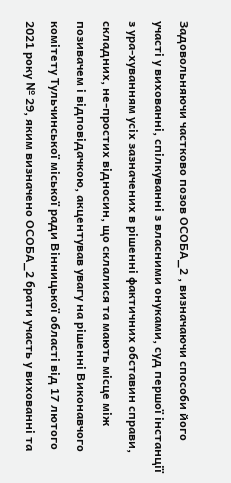Задовольняючи частково позов ОСОБА_2 , визначаючи способи його участі у вихованні, спілкуванні з власними онуками, суд першої інстанції з ура-хуванням усіх зазначених в рішенні фактичних обставин справи, складних, не-простих відносин, що склалися та мають місце між позивачем і відповідачкою, акцентував увагу на рішенні Виконавчого комітету Тульчинської міської ради Вінницької області від 17 лютого 2021 року № 29, яким визначено ОСОБА_2 брати участь у вихованні та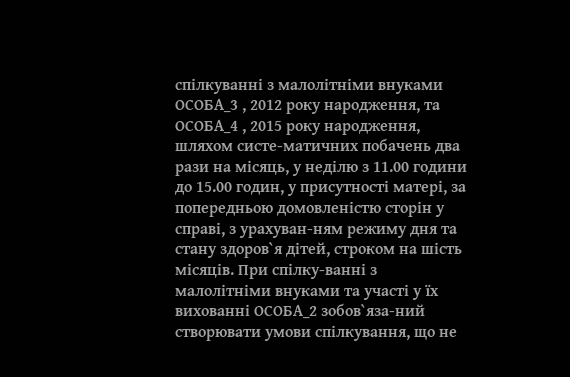спілкуванні з малолітніми внуками ОСОБА_3 , 2012 року народження, та ОСОБА_4 , 2015 року народження, шляхом систе-матичних побачень два рази на місяць, у неділю з 11.00 години до 15.00 годин, у присутності матері, за попередньою домовленістю сторін у справі, з урахуван-ням режиму дня та стану здоров`я дітей, строком на шість місяців. При спілку-ванні з малолітніми внуками та участі у їх вихованні ОСОБА_2 зобов`яза-ний створювати умови спілкування, що не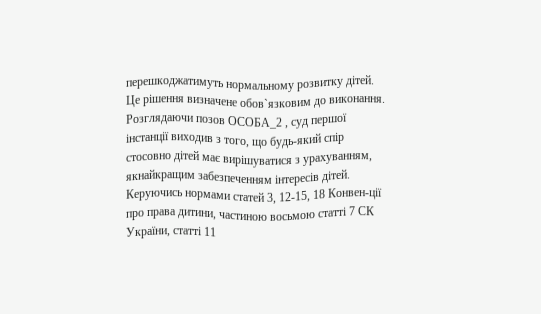перешкоджатимуть нормальному розвитку дітей. Це рішення визначене обов`язковим до виконання. Розглядаючи позов ОСОБА_2 , суд першої інстанції виходив з того, що будь-який спір стосовно дітей має вирішуватися з урахуванням, якнайкращим забезпеченням інтересів дітей. Керуючись нормами статей 3, 12-15, 18 Конвен-ції про права дитини, частиною восьмою статті 7 СК України, статті 11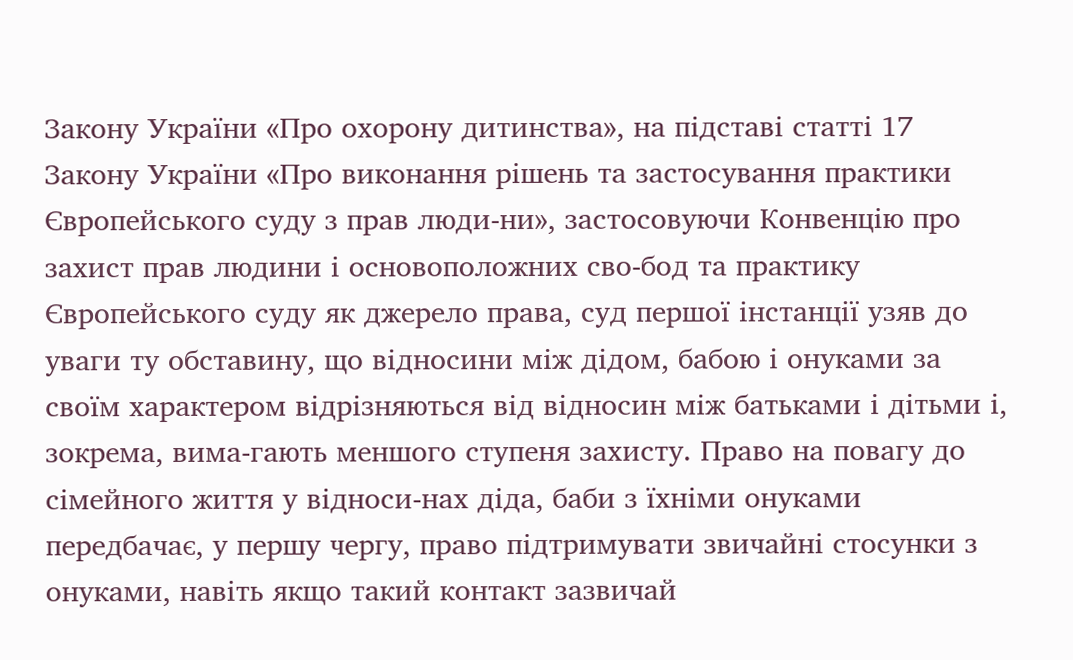Закону України «Про охорону дитинства», на підставі статті 17 Закону України «Про виконання рішень та застосування практики Європейського суду з прав люди-ни», застосовуючи Конвенцію про захист прав людини і основоположних сво-бод та практику Європейського суду як джерело права, суд першої інстанції узяв до уваги ту обставину, що відносини між дідом, бабою і онуками за своїм характером відрізняються від відносин між батьками і дітьми і, зокрема, вима-гають меншого ступеня захисту. Право на повагу до сімейного життя у відноси-нах діда, баби з їхніми онуками передбачає, у першу чергу, право підтримувати звичайні стосунки з онуками, навіть якщо такий контакт зазвичай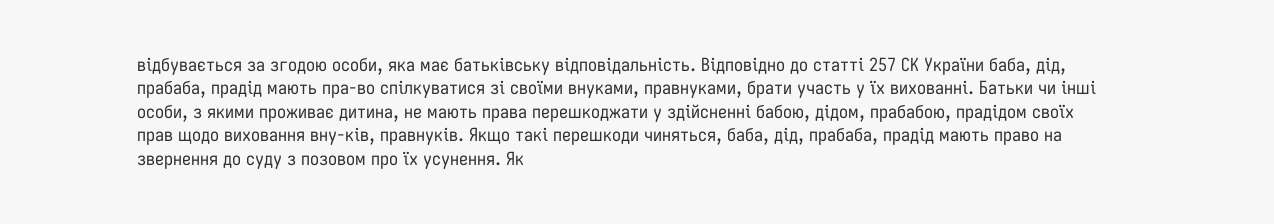відбувається за згодою особи, яка має батьківську відповідальність. Відповідно до статті 257 СК України баба, дід, прабаба, прадід мають пра-во спілкуватися зі своїми внуками, правнуками, брати участь у їх вихованні. Батьки чи інші особи, з якими проживає дитина, не мають права перешкоджати у здійсненні бабою, дідом, прабабою, прадідом своїх прав щодо виховання вну-ків, правнуків. Якщо такі перешкоди чиняться, баба, дід, прабаба, прадід мають право на звернення до суду з позовом про їх усунення. Як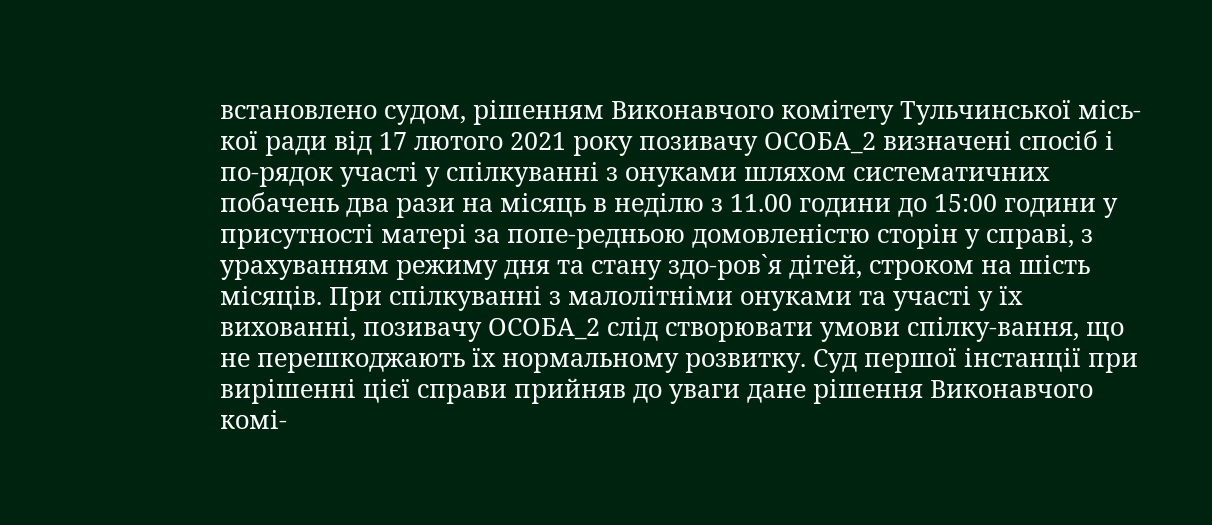встановлено судом, рішенням Виконавчого комітету Тульчинської місь-кої ради від 17 лютого 2021 року позивачу ОСОБА_2 визначені спосіб і по-рядок участі у спілкуванні з онуками шляхом систематичних побачень два рази на місяць в неділю з 11.00 години до 15:00 години у присутності матері за попе-редньою домовленістю сторін у справі, з урахуванням режиму дня та стану здо-ров`я дітей, строком на шість місяців. При спілкуванні з малолітніми онуками та участі у їх вихованні, позивачу ОСОБА_2 слід створювати умови спілку-вання, що не перешкоджають їх нормальному розвитку. Суд першої інстанції при вирішенні цієї справи прийняв до уваги дане рішення Виконавчого комі-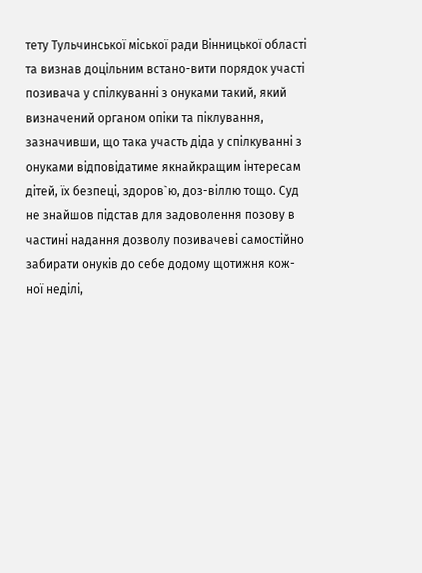тету Тульчинської міської ради Вінницької області та визнав доцільним встано-вити порядок участі позивача у спілкуванні з онуками такий, який визначений органом опіки та піклування, зазначивши, що така участь діда у спілкуванні з онуками відповідатиме якнайкращим інтересам дітей, їх безпеці, здоров`ю, доз-віллю тощо. Суд не знайшов підстав для задоволення позову в частині надання дозволу позивачеві самостійно забирати онуків до себе додому щотижня кож-ної неділі,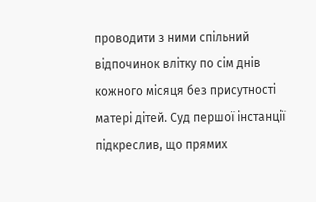проводити з ними спільний відпочинок влітку по сім днів кожного місяця без присутності матері дітей. Суд першої інстанції підкреслив, що прямих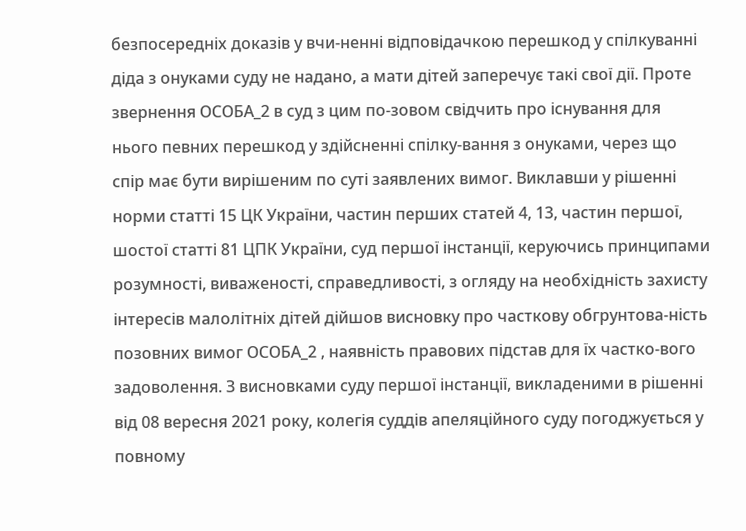безпосередніх доказів у вчи-ненні відповідачкою перешкод у спілкуванні діда з онуками суду не надано, а мати дітей заперечує такі свої дії. Проте звернення ОСОБА_2 в суд з цим по-зовом свідчить про існування для нього певних перешкод у здійсненні спілку-вання з онуками, через що спір має бути вирішеним по суті заявлених вимог. Виклавши у рішенні норми статті 15 ЦК України, частин перших статей 4, 13, частин першої, шостої статті 81 ЦПК України, суд першої інстанції, керуючись принципами розумності, виваженості, справедливості, з огляду на необхідність захисту інтересів малолітніх дітей дійшов висновку про часткову обгрунтова-ність позовних вимог ОСОБА_2 , наявність правових підстав для їх частко-вого задоволення. З висновками суду першої інстанції, викладеними в рішенні від 08 вересня 2021 року, колегія суддів апеляційного суду погоджується у повному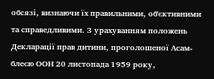обсязі, визнаючи їх правильними, об'єктивними та справедливими. З урахуванням положень Декларації прав дитини, проголошеної Асам-блеєю ООН 20 листопада 1959 року,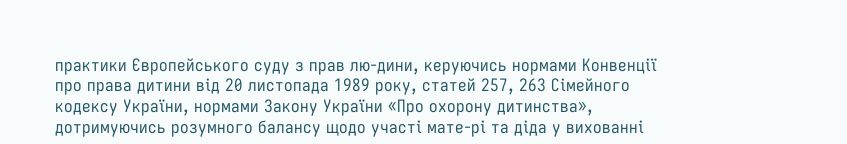практики Європейського суду з прав лю-дини, керуючись нормами Конвенції про права дитини від 20 листопада 1989 року, статей 257, 263 Сімейного кодексу України, нормами Закону України «Про охорону дитинства», дотримуючись розумного балансу щодо участі мате-рі та діда у вихованні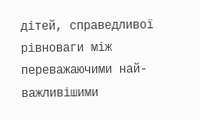дітей, справедливої рівноваги між переважаючими най-важливішими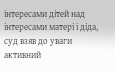інтересами дітей над інтересами матері і діда, суд взяв до уваги активний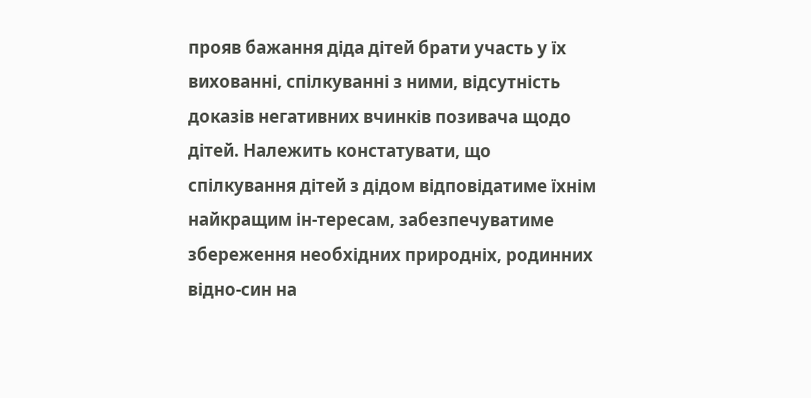прояв бажання діда дітей брати участь у їх вихованні, спілкуванні з ними, відсутність доказів негативних вчинків позивача щодо дітей. Належить констатувати, що спілкування дітей з дідом відповідатиме їхнім найкращим ін-тересам, забезпечуватиме збереження необхідних природніх, родинних відно-син на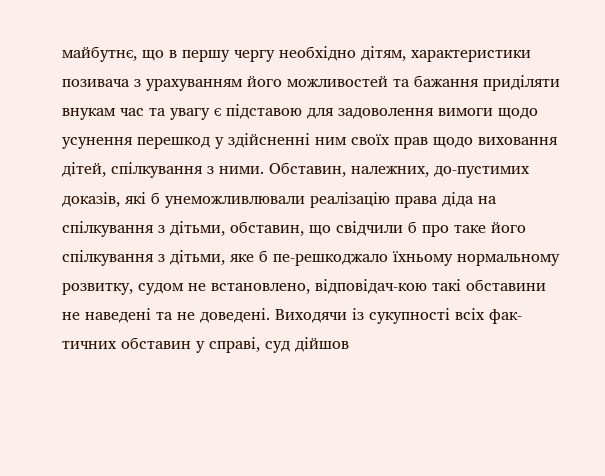майбутнє, що в першу чергу необхідно дітям, характеристики позивача з урахуванням його можливостей та бажання приділяти внукам час та увагу є підставою для задоволення вимоги щодо усунення перешкод у здійсненні ним своїх прав щодо виховання дітей, спілкування з ними. Обставин, належних, до-пустимих доказів, які б унеможливлювали реалізацію права діда на спілкування з дітьми, обставин, що свідчили б про таке його спілкування з дітьми, яке б пе-решкоджало їхньому нормальному розвитку, судом не встановлено, відповідач-кою такі обставини не наведені та не доведені. Виходячи із сукупності всіх фак-тичних обставин у справі, суд дійшов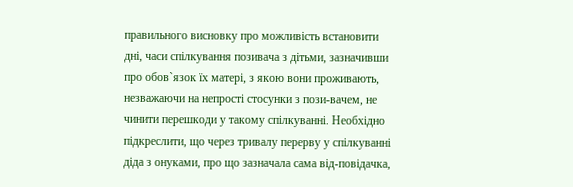правильного висновку про можливість встановити дні, часи спілкування позивача з дітьми, зазначивши про обов`язок їх матері, з якою вони проживають, незважаючи на непрості стосунки з пози-вачем, не чинити перешкоди у такому спілкуванні. Необхідно підкреслити, що через тривалу перерву у спілкуванні діда з онуками, про що зазначала сама від-повідачка,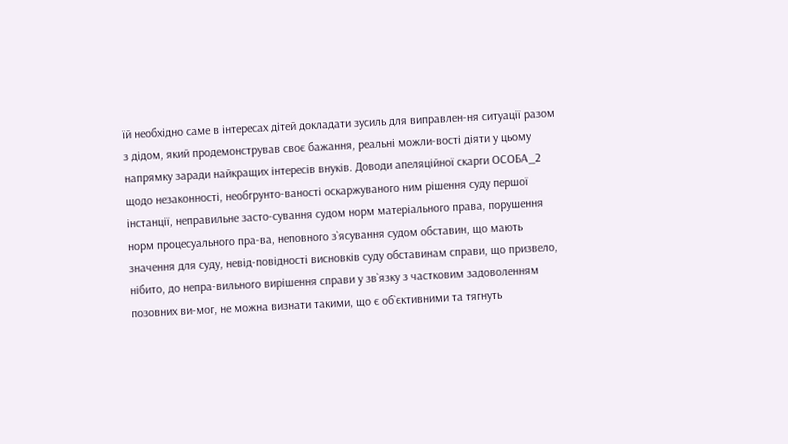їй необхідно саме в інтересах дітей докладати зусиль для виправлен-ня ситуації разом з дідом, який продемонстрував своє бажання, реальні можли-вості діяти у цьому напрямку заради найкращих інтересів внуків. Доводи апеляційної скарги ОСОБА_2 щодо незаконності, необгрунто-ваності оскаржуваного ним рішення суду першої інстанції, неправильне засто-сування судом норм матеріального права, порушення норм процесуального пра-ва, неповного з`ясування судом обставин, що мають значення для суду, невід-повідності висновків суду обставинам справи, що призвело, нібито, до непра-вильного вирішення справи у зв`язку з частковим задоволенням позовних ви-мог, не можна визнати такими, що є об`єктивними та тягнуть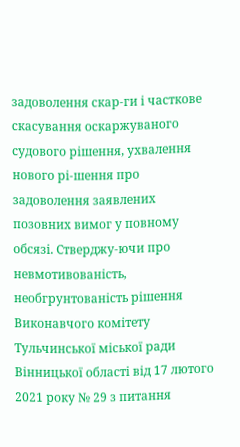задоволення скар-ги і часткове скасування оскаржуваного судового рішення, ухвалення нового рі-шення про задоволення заявлених позовних вимог у повному обсязі. Стверджу-ючи про невмотивованість, необгрунтованість рішення Виконавчого комітету Тульчинської міської ради Вінницької області від 17 лютого 2021 року № 29 з питання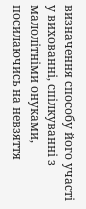визначення способу його участі у вихованні, спілкуванні з малолітніми онуками, посилаючись на невзяття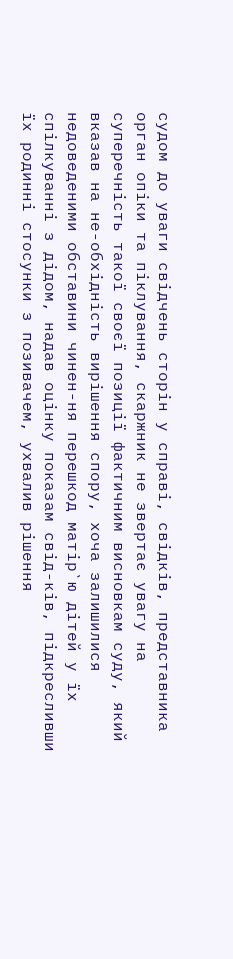судом до уваги свідчень сторін у справі, свідків, представника орган опіки та піклування, скаржник не звертає увагу на суперечність такої своєї позиції фактичним висновкам суду, який вказав на не-обхідність вирішення спору, хоча залишилися недоведеними обставини чинен-ня перешкод матір`ю дітей у їх спілкуванні з дідом, надав оцінку показам свід-ків, підкресливши їх родинні стосунки з позивачем, ухвалив рішення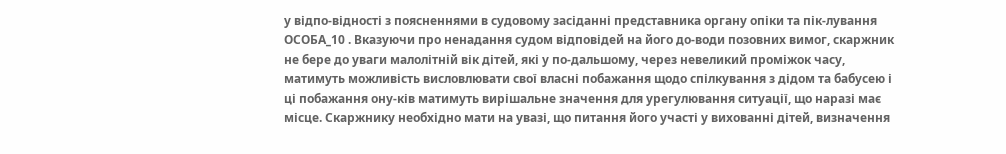у відпо-відності з поясненнями в судовому засіданні представника органу опіки та пік-лування ОСОБА_10 . Вказуючи про ненадання судом відповідей на його до-води позовних вимог, скаржник не бере до уваги малолітній вік дітей, які у по-дальшому, через невеликий проміжок часу, матимуть можливість висловлювати свої власні побажання щодо спілкування з дідом та бабусею і ці побажання ону-ків матимуть вирішальне значення для урегулювання ситуації, що наразі має місце. Скаржнику необхідно мати на увазі, що питання його участі у вихованні дітей, визначення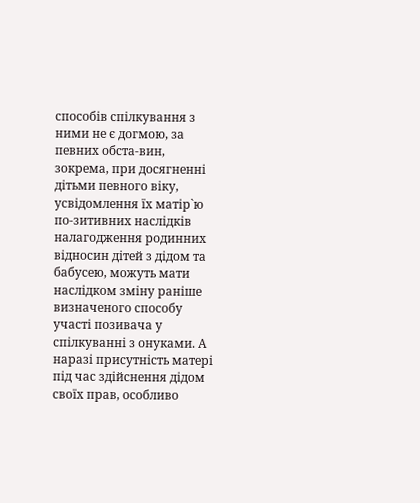способів спілкування з ними не є догмою, за певних обста-вин, зокрема, при досягненні дітьми певного віку, усвідомлення їх матір`ю по-зитивних наслідків налагодження родинних відносин дітей з дідом та бабусею, можуть мати наслідком зміну раніше визначеного способу участі позивача у спілкуванні з онуками. А наразі присутність матері під час здійснення дідом своїх прав, особливо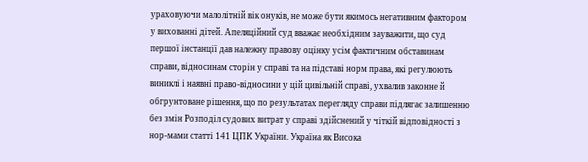ураховуючи малолітній вік онуків, не може бути якимось негативним фактором у вихованні дітей. Апеляційний суд вважає необхідним зауважити, що суд першої інстанції дав належну правову оцінку усім фактичним обставинам справи, відносинам сторін у справі та на підставі норм права, які регулюють виниклі і наявні право-відносини у цій цивільній справі, ухвалив законне й обгрунтоване рішення, що по результатах перегляду справи підлягає залишенню без змін Розподіл судових витрат у справі здійснений у чіткій відповідності з нор-мами статті 141 ЦПК України. Україна як Висока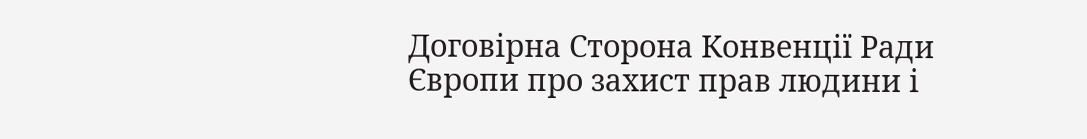Договірна Сторона Конвенції Ради Європи про захист прав людини і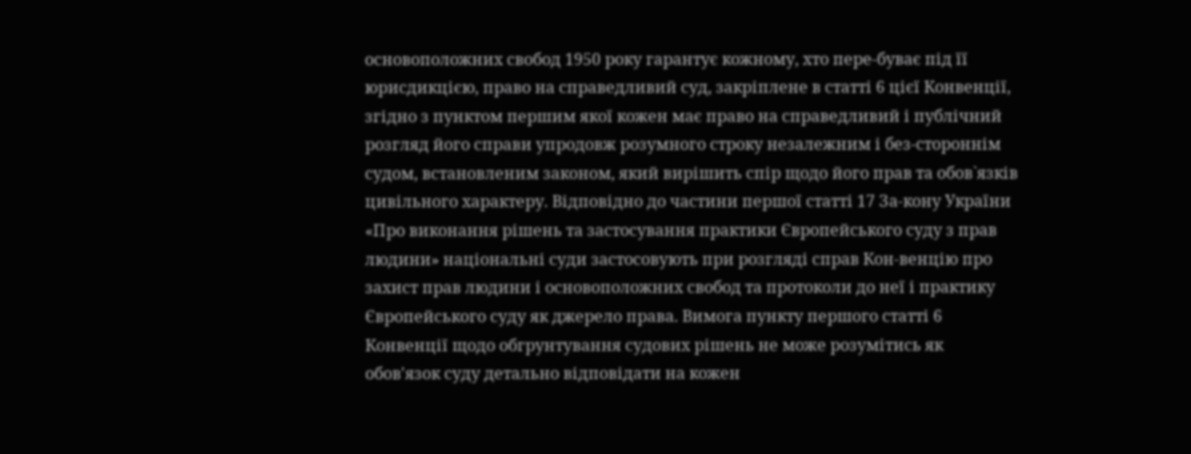основоположних свобод 1950 року гарантує кожному, хто пере-буває під її юрисдикцією, право на справедливий суд, закріплене в статті 6 цієї Конвенції, згідно з пунктом першим якої кожен має право на справедливий і публічний розгляд його справи упродовж розумного строку незалежним і без-стороннім судом, встановленим законом, який вирішить спір щодо його прав та обов`язків цивільного характеру. Відповідно до частини першої статті 17 За-кону України «Про виконання рішень та застосування практики Європейського суду з прав людини» національні суди застосовують при розгляді справ Кон-венцію про захист прав людини і основоположних свобод та протоколи до неї і практику Європейського суду як джерело права. Вимога пункту першого статті 6 Конвенції щодо обгрунтування судових рішень не може розумітись як обов'язок суду детально відповідати на кожен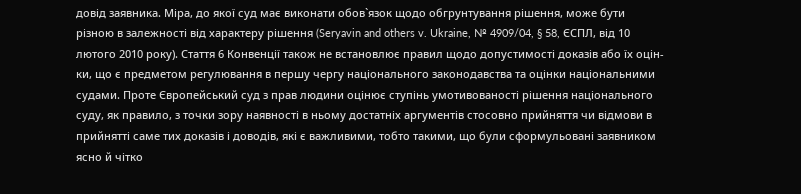довід заявника. Міра, до якої суд має виконати обов`язок щодо обгрунтування рішення, може бути різною в залежності від характеру рішення (Seryavin and others v. Ukraine, № 4909/04, § 58, ЄСПЛ, від 10 лютого 2010 року). Стаття 6 Конвенції також не встановлює правил щодо допустимості доказів або їх оцін-ки, що є предметом регулювання в першу чергу національного законодавства та оцінки національними судами. Проте Європейський суд з прав людини оцінює ступінь умотивованості рішення національного суду, як правило, з точки зору наявності в ньому достатніх аргументів стосовно прийняття чи відмови в прийнятті саме тих доказів і доводів, які є важливими, тобто такими, що були сформульовані заявником ясно й чітко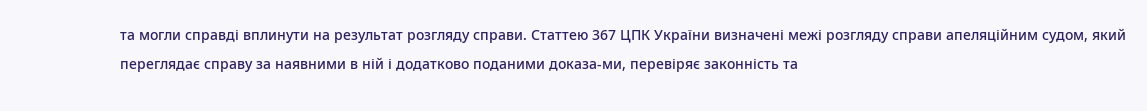та могли справді вплинути на результат розгляду справи. Статтею 367 ЦПК України визначені межі розгляду справи апеляційним судом, який переглядає справу за наявними в ній і додатково поданими доказа-ми, перевіряє законність та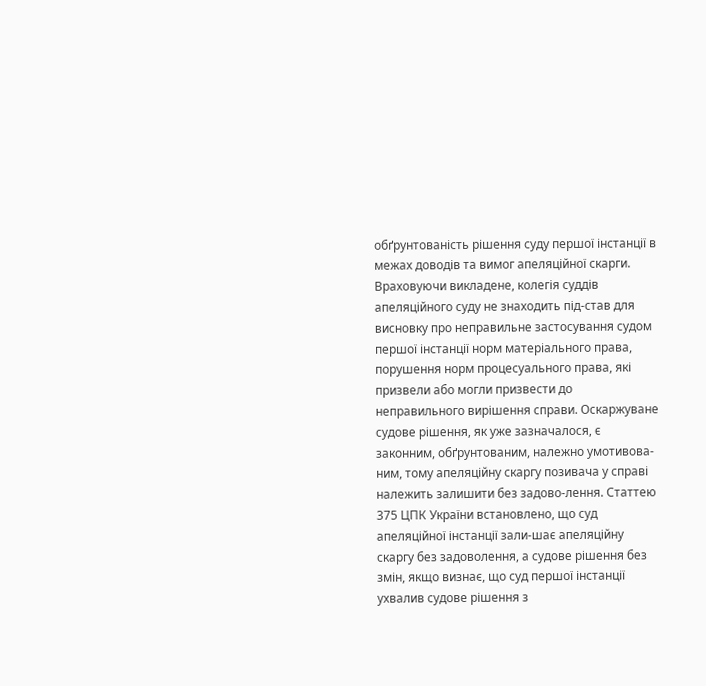обґрунтованість рішення суду першої інстанції в межах доводів та вимог апеляційної скарги. Враховуючи викладене, колегія суддів апеляційного суду не знаходить під-став для висновку про неправильне застосування судом першої інстанції норм матеріального права, порушення норм процесуального права, які призвели або могли призвести до неправильного вирішення справи. Оскаржуване судове рішення, як уже зазначалося, є законним, обґрунтованим, належно умотивова-ним, тому апеляційну скаргу позивача у справі належить залишити без задово-лення. Статтею 375 ЦПК України встановлено, що суд апеляційної інстанції зали-шає апеляційну скаргу без задоволення, а судове рішення без змін, якщо визнає, що суд першої інстанції ухвалив судове рішення з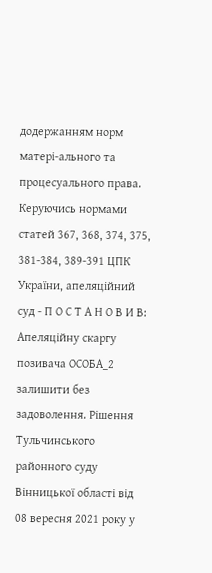додержанням норм матері-ального та процесуального права. Керуючись нормами статей 367, 368, 374, 375, 381-384, 389-391 ЦПК України, апеляційний суд - П О С Т А Н О В И В: Апеляційну скаргу позивача ОСОБА_2 залишити без задоволення. Рішення Тульчинського районного суду Вінницької області від 08 вересня 2021 року у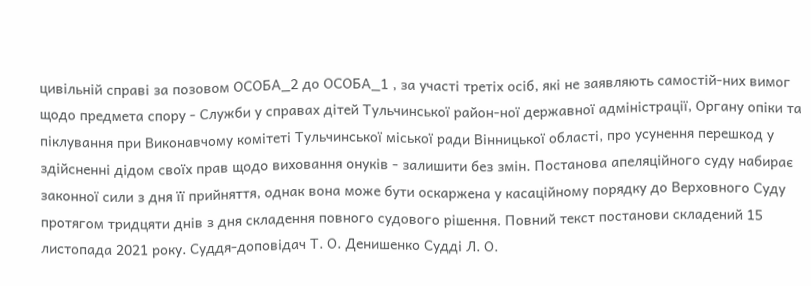цивільній справі за позовом ОСОБА_2 до ОСОБА_1 , за участі третіх осіб, які не заявляють самостій-них вимог щодо предмета спору - Служби у справах дітей Тульчинської район-ної державної адміністрації, Органу опіки та піклування при Виконавчому комітеті Тульчинської міської ради Вінницької області, про усунення перешкод у здійсненні дідом своїх прав щодо виховання онуків - залишити без змін. Постанова апеляційного суду набирає законної сили з дня її прийняття, однак вона може бути оскаржена у касаційному порядку до Верховного Суду протягом тридцяти днів з дня складення повного судового рішення. Повний текст постанови складений 15 листопада 2021 року. Суддя-доповідач Т. О. Денишенко Судді Л. О.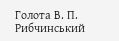Голота В. П. Рибчинський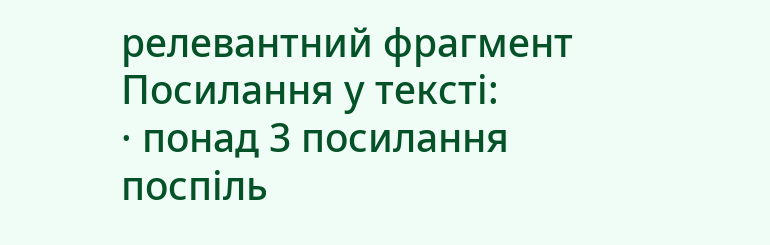релевантний фрагмент
Посилання у тексті:
· понад 3 посилання поспіль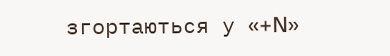згортаються у «+N»